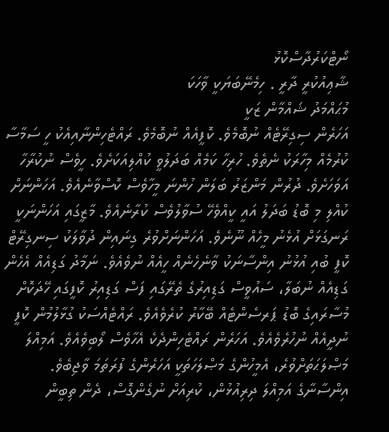ނޯޓްކަރުދާސްކޮޅު
ޝާޢިއުކުރީ ދާރީ . ހިމެނޭބަޔަކީ ވާހަކަ
މުޙައްމަދު ޝައްމާން ޒަކީ
އަހަރެން ސިގިރޭޓެއް ނުބޮމެވެ. ކޮފީއެއް ނުބޮމެވެ. ރައްޓެހިންނާއިއެކު ހީ ސަމާސާ ކުރުމެއް މިހާރަކު ނެތެވެ. ހުރިހާ ކަމެއް ބަދަލުވީ ކުއްލިއަކަށެވެ. ހީވެސް ނުކުރާހާ އަވަހަށެވެ. ދުރުން މަންޒަރު ބަލަން ހުންނަ މީހާވެސް ކޮސްވާނެއެވެ. އަހަންނަށް ކުއްލި މި ބޮޑު ބަދަލު އައީ ކީއްވެހޭ ސުވާލުވެސް ކުރާނެއެވެ. މާޒީގައި އަހަންނަކީ ރަނގަޅަށް އުޅެނު މީހެއް ނޫނެވެ. އަހަންނަށްވުރެ ގިނައިން ދުވާލަކު ސިނގިރޭޓް ކޮފީ ބުއި އުޅުނު އިންސާނަކު ވާނެހެނެއް ހީއެއް ނުވެއެވެ. ނަމާދު ގަޑިއެއް އެހެން ގަޑިއެއް ނުބަލާ، ސައުވީސް ގަޑިއިރުގެ ތެރޭގައި ފަސް ގަޑިއިރު ކޮފީގައި ހޭދަކޮށް މުސާރައިގެ ބޮޑު ޕަރސެންޓެއް ބޭކާރު ކުރެވެއެވެ. ރައްޓެއްސަކު ގުޅާލުމުން ކޮފީ ނުދީއެއް ނުހުރެވެއެވެ. އަހަރެން ރައްޓެހިންދެކެ އެހާވެސް ލޯބިވެއެވެ. އަމިއްލަ މަޞްލަޙަތަށްވުރެ، އެމީހުންގެ މަޞްލަހަތަކީ އަހަރެންގެ ފުރަތަމަ ވާޖިބެވެ. އިންސާނާގެ އަމިއްލަ ދިރިއުޅުން، ކުރިއަށް ނުގެންގޮސް، ދެން ތިބީން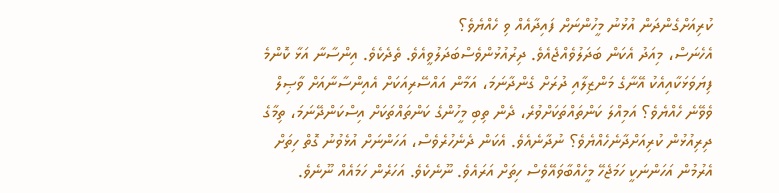ކުރިއަށްގެންދަން އުޅުނު މީހުންނަށް ފައިދާއެއް ވި ހެއްޔެވެ؟
އެހެނަސް، މިއަދު އެކަން ބަދަލުވެއްޖެއެވެ. ދިރުއުޅުންވެސްބަދަލުވީއެވެ. ތެދެކެވެ. އިންސާނާ އަޅާ ކޮންމެ ފިޔަވަޅަކާއިއެކު އޭނާގެ މަންޒިލާއި ދުރަށް ގެންދާނަމަ، އަމާން އައްސޭރިއަކަށް އެއިންސާނާއަށް ވާޞިލް ވެވޭނެ ހެއްޔެވެ؟ އަމިއްލަ ކަންތައްތަކަށްވުރެ، ދެން ތިބި މީހުންގެ ކަންތައްތަކަށް އިސްކަންދޭނަމަ، ތިމާގެ ދިރިއުޅުން ކުރިއަށްދާނެހެއްޔެވެ؟ ނުދާނެއެވެ. އެކަން ދެނެހުރެވެސް، އަހަންނަށް އުޅެވުނު ގޮތް ހިތަށް އެރުމުން އަހަންނަކީ ހަމަޖެހޭ މީހެއްބާވައޭވެސް ހިތަށް އަރައެވެ. ނޫނެކެވެ. އަހަރެން ހަމައެއް ނޫނެވެ.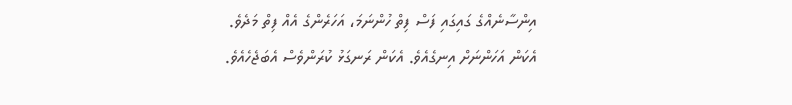އިންސާނެއްގެ ގައިގައި ފަސް ފިތް ހުންނަމަ، އަހަރެންގެ އެއް ފިތް މަދެވެ. އެކަން އަހަންނަށް އިނގެއެވެ. އެކަން ރަނގަޅު ކުރަންވެސް އެބަޖެހެއެވެ.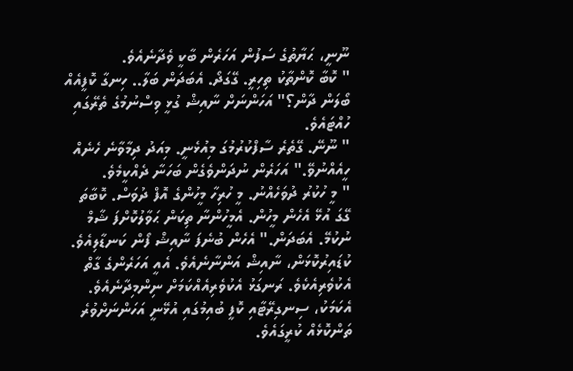ނޫނީ، ޙަޔާތުގެ ސަފުން އަހަރެން ބާކީ ވެދާނެއެވެ.
" ކޮބާ ކޮންތާކު ތިހިރީ. ގޭގަދޯ. އެބަދަން ބަލާ.. ހިނގާ ކޮފީއެއް ބޯލަން ދާން؟" އަހަންނަށް ނާއިޝް ގުޅީ ވިސްނުމުގެ ތެރޭގައި ހުއްޓައެވެ.
" ނޫނޭ. ގޭތެރެ ސާފްކުރުމުގަ މިއުޅެނީ. މިއަދު ދިމާވާނެ ހެނެއް ހީއެއްނުވޭ." އަހަރެން ނުދަންވެގެން ބަހަނާ ދެއްކީމެވެ.
" މީ ހުކުރު ދުވަހެއްނު. މީ ހުރިހާ މީހުންގެ އޮފް ދުވަސް. ކޮބާތަ ގޭގަ އުޅޭ އެހެން މީހުން. އެމީހުންނާ ތިކަން ޙަވާލުކޮށްފަ ޝާމް ނުކުމޭ. އެބަދަން." އެހެން ބުނެފަ ނާއިޝް ފޯން ކަނޑާލިއެވެ.
ކުޑައިރުކޮޅަން، ނާއިޝް އަންނާނެއެވެ. އެއީ އަހަރެންގެ ގާތް އެކުވެރިއެކެވެ. ރަނގަޅު އެކުވެރިއެއްކަމަށް ނިންމިދާނެއެވެ. އެކަމަކު، ސިނގިރޭޓާއި ކޮފީ ބުއިމުގައި އުޅޭނީ އަހަންނަށްވުރެ ތަންކޮޅެއް ކުރީގައެވެ.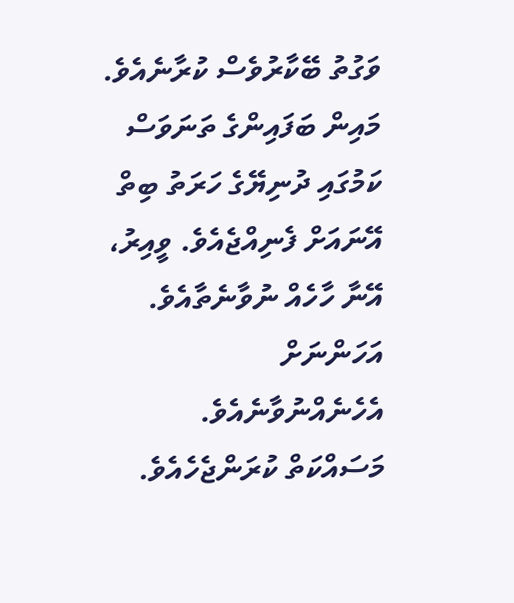ވަގުތު ބޭކާރުވެސް ކުރާނެއެވެ. މައިން ބަފައިންގެ ތަނަވަސް ކަމުގައި ދުނިޔޭގެ ހަރަތު ބިތް އޭނައަށް ފެނިއްޖެއެވެ. ވީއިރު، އޭނާ ހާހެއް ނުވާނެތާއެވެ. އަހަންނަށް އެހެނެއްނުވާނެއެވެ. މަސައްކަތް ކުރަންޖެހެއެވެ.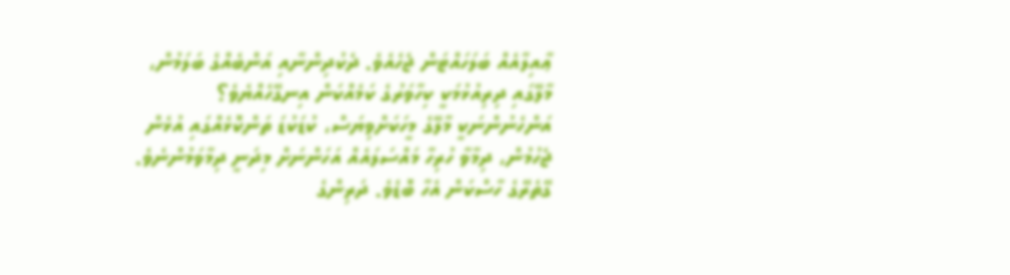ޢާއިލާއެއް ބަލަހައްޓަން ޖެހެއެވެ. ދެކުދިންނާއި އަންބެއްގެ ބަލަމުން، މާލޭގައި ދިރިއުޅުމަކީ ކިހާވަރުގެ ކަމެއްކަން އިނގޭހެއްޔެވެ؟
އަންހެނުންނަކީ މާލޭގެ މީހަކަށްވިޔަސް، ކުޑަކުޑަ ތަންކޮޅެއްގައި އުޅެން ޖެހުމުން، ދިމާވާ ހުރިހާ މައްސަލައެއް އަހަންނަށް މިދަނީ ދިމާވަމުންނެވެ. ގޭތެރޭގެ ހާސްކަން އެހާ ބޮޑެވެ. ދަރިންގެ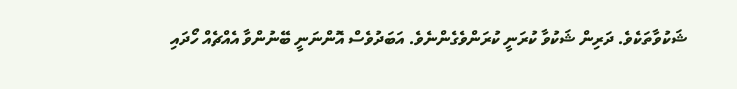ޝަކުވާތަކެވެ. ދަރިން ޝަކުވާ ކުރަނީ ކުރަންވެގެންނެވެ. އަބަދުވެސް އޮންނަނީ ބޭނުންވާ އެއްޗެއް ހޯދައި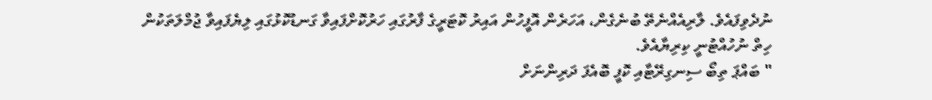ނުދެވިފައެވެ. ލާރިއެއްނެތޭ ބުނެގެން، އަހަރެން އޮފީހުން އައިރު ކޮޓަރީގެ ފާރުގައި ހަރުކޮށްފައިވާ ގަނޑުކޮޅުގައި ލިޔެފައިވާ ޖުމްލަތަކުން ހިތް ނުހުއްޓުނީ ކިރިޔާއެވެ.
" ބައްޕަ ތިބޯ ސިނގިރޭޓާއި ކޮފީ ބޮއެފަ ދަރިންނަށް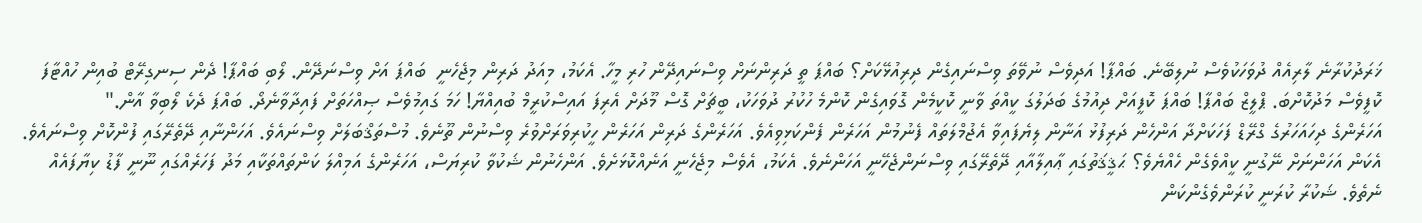ޚަރަދުކުރާނެ ލާރިއެއް ދުވަހަކުވެސް ނުލިބޭނެ. ބައްޕާ! އަދިވެސް ނުވޭތަ ވިސްނައިގެން ދިރިއުޅޭކަށް؟ ބައްޕަ ތީ ދަރިންނަށް ވިސްނައިދޭން ހުރި މީހާ. އެކަމު، މިއަދު ދަރިން މިޖެހެނީ  ބައްޕަ އަށް ވިސްނަދޭން. ލޯބި ބައްޕާ! ދެން ސިނގިރޭޓް ބުއިން ހުއްޓާފަ ކޮފީވެސް މަދުކޮށްބަ. ޕްލީޒް ބައްޕާ! ބައްޕަ ކޮފީއަށް ދިއުމުގެ ބަދަލުގަ ކީއްތަ ވާނީ ކޮކީމެން ގޮވައިގެން ކޮންމެ ހުކުރު ދުވަހަކު، ބީޗަށް ގޮސް މޫދަށް އެރިފަ އައިސްކުރީމް ބުއިއްޔާ! ހަމަ ގައިމުވެސް ޞިއްހަތަށް ފައިދާވާނެދޯ. ބައްޕަ ދެކެ ލޯބިވާ އާން."
އަހަރެންގެ ދިހައަހަރުގެ ގްރޭޑް ފަހަކަށްދާ އަންހެން ދަރިފުޅު އަނާން ލިޔެފައިވާ އެޖުމްލަތައް ފެނުމުން އަހަރެން ފެންކަޅިވިއެވެ. އަހަރެންގެ ދަރިން އަހަރެން ހީކުރިވަރަށްވުރެ ވިސްނުން ތޫނެވެ. މުސްތަޤްބަލަށް ވިސްނައެވެ. އަހަންނާއި ދޭތެރޭގައި ފުންކޮށް ވިސްނައެވެ. އެކަން އަހަންނަށް ނޭގުނީ ކީއްވެގެން ހެއްޔެވެ؟ ޙަޤީޤަތުގައި ޢާއިލާއާއި ދޭތެރޭގައި ވިސްނަންޖެހޭނީ އަހަންނެވެ. އެކަމު، އެވެސް މިޖެހެނީ އަނެއްކޮޅަށެވެ. އަންހެނުން ޝަކުވާ ކުރިޔަސް، އަހަރެންގެ އަމިއްލަ ކަންތައްތަކާއި މަދު ފަހަރެއްގައި ނޫނީ ފާޑު ކިޔާފައެއް ނެތެވެ. ޝަކުރާ ކުރަނީ ކުރަންވެގެންކަން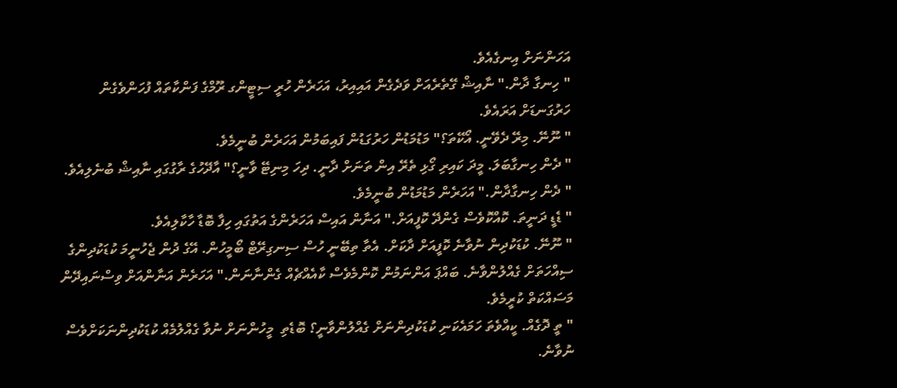އަހަންނަށް އިނގެއެވެ.
" ހިނގާ ދާން." ނާއިޝް ގޭތެރެއަށް ވަދެގެން އައިއިރު، އަހަރެން ހުރީ ސިޓީންގ ރޫމްގެ ފަންކާތައް ފުހަންވެގެން ހަރުގަނޑަށް އަރައެވެ.
" ނޫނޭ. މިރޭ ދެވޭނީ. އޯކޭތަ؟" މަޑުމަޑުން ހަރުގަޑުން ފައިބަމުން އަހަރެން ބުނީމެވެ.
" ދެން ހިނގާބަލަ. މީދަ ކައިރި ގޯޅި ތެރޭ އިން ތަނަށް ދާނީ. ދިހަ މިނިޓޭ ވާނީ؟" އާދޭހުގެ ރާގުގައި ނާއިޝް ބުނެލިއެވެ.
" ދެން ހިނގާދާން." އަހަރެން މަޑުމަޑުން ބުނީމެވެ.
" ޑެޑީ ދަނީތަ. ކޮއްކޮވެސް ގެންދޭ ކޮފީއަށް." އަނާން އައިސް އަހަރެންގެ އަތުގައި ހިފާ ބޮޑާ ހާކާލިއެވެ.
" ނޫނޭ. ކުޑަކުދިން ނުވާނެ ކޮފީއަށް ދާކަށް. އެތާ ތިބޭނީ ހުސް ސިނގިރޭޓް ބޯމީހުން. އޭގެ ދުން ޖެހުނީމަ ކުޑަކުދިންގެ ސިއްހަތަށް ގެއްލުންވާނެ. ބައްޕަ އަންނަމުން ކޮންމެވެސް ކާއެއްޗެއް ގެންނާނަން." އަހަރެން އަނާންއަށް ވިސްނައިދޭން މަސައްކަތް ކުރީމެވެ.
" ތީ ދޮގެއް. ކީއްވެތަ ހަމައެކަނި ކުޑަކުދިންނަށް ގެއްލުންވާނީ؟ ބޮޑެތި  މީހުންނަށް ނުވާ ގެއްލުމެއް ކުޑަކުދިންނަކަށްވެސް ނުވާނެ.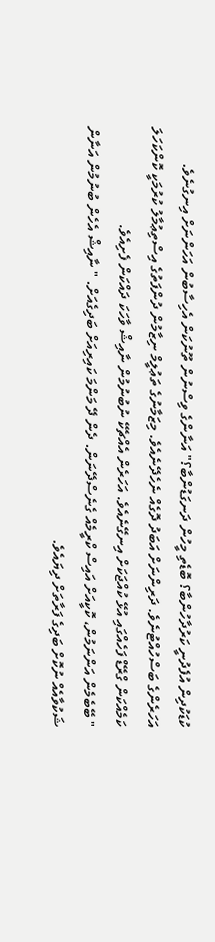ކުޑަކުދިން އުފެދުނީ ކަރުދާހުންބާ؟ ބޮޑެތި މީހުން ދަނގަޑުންބާ؟" އަނާންގެ ވިސްނުން ތޫނުކަން އެހިސާބުން އަހަންނަށް އިނގުނެވެ.
އަހަރެންގެ ބަސްހުއްޓުނެވެ. ދަރިންނަށް އަބަދު ދޮގެއް ނެހެދޭނެއެވެ. މިޒަމާނުގެ ތަޢުލީމް ނިޒާމުން ދުންފަތުގެ އިސްތިޢުމާލު ކުރުމަކީ ކޮންކަހަލަ ކަމެއްކަން ގްރޭޑް ފަހެއްގައި އުޅޭ ކުއްޖަކަށް އިނގޭނެއެވެ. އަހަރެން އެއްޗެކޭ ނުބުނުމުން ނާއިޝް ވާހަކަ ދައްކަން ފެށިއެވެ.
" ބޭބެމެން އަންނަމުން، ކޮކީއަށް އައިސް ކްރީމެއް ގެނެސްދޭނަން. ދެން ދޭ މަންމަ ކައިރިއަށް ބަދިގެއަށް. " ނާއިޝް އެހެން ބުނުމުން އަނާން ޝަކުވާއެއް ނުކޮށް ބަދިގެ ފަރާތަށް ދިޔައެވެ.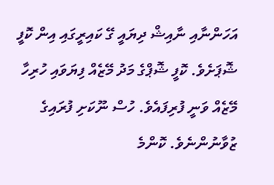އަހަންނާއި ނާއިޝް ދިޔައީ ގޭ ކައިރީގައި އިން ކޮފީ ޝޮޕަށެވެ. ކޮފީ ޝޮޕްގެ މަދު މޭޒެއް ފިޔަވައި ހުރިހާ މޭޒެއް ވަނީ ފުރިފައެވެ. ހުސް ނޫކަށި ފުރައިގެ ޒުވާނުންނެވެ. ކޮންމެ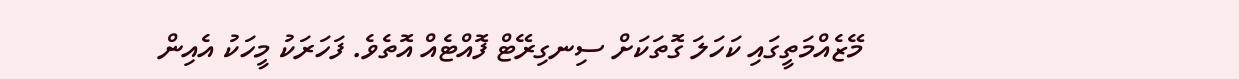މޭޒެއްމަތީގައި ކަހަލަ ގޮތަކަށް ސިނގިރޭޓް ފޮއްޓެއް އޮތެވެ. ފަހަރަކު މީހަކު އެއިން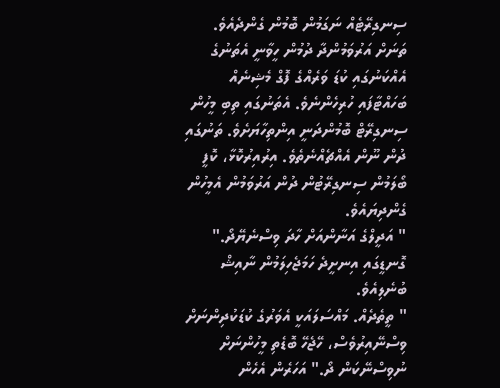ސިނގިރޭޓެއް ނަގަމުން ބޮމުން ގެންދެއެވެ. ތަނަށް އަރުވަމުންދާ ދުމުން ހީވާނީ އެތަނުގެ އެއްކަނުގައި ކުޑަ ވަރެއްގެ ފޮގް މެޝިނެއް ބަހައްޓާފައި ހުރިހެންނެވެ. އެތަނުގައި ތިބި މީހުން ސިނގިރޭޓް ބޮމުންދަނީ އިންތިހާޔަށެވެ. ތަނުގައި ދުން ނޫން އެއްޗެއްނެތެވެ. އިރުއިރުކޮޅާ، ކޮފީ ބޯލަމުން ސިނގިރޭޓުން ދުން އަރުވަމުން އެމީހުން ގެންދިޔައެވެ.
" އަދީލްގެ އަނާންއަށް ހާދަ ވިސްނެޔޭދޯ." ގޮނޑީގައި އިނށީދެ ހަމަޖެހިލަމުން ނާއިޝް ބުނެލިއެވެ.
" ތީތެދެއް. މައްސަލައަކީ އެވަރުގެ ކުޑަކުދިންނަށް ވިސްނޭއިރުވެސް، ހޭޖެހޭ ބޮޑެތި މީހުންނަށް ނުވިސްނޭކަން ދޯ." އަހަރެން އެހެން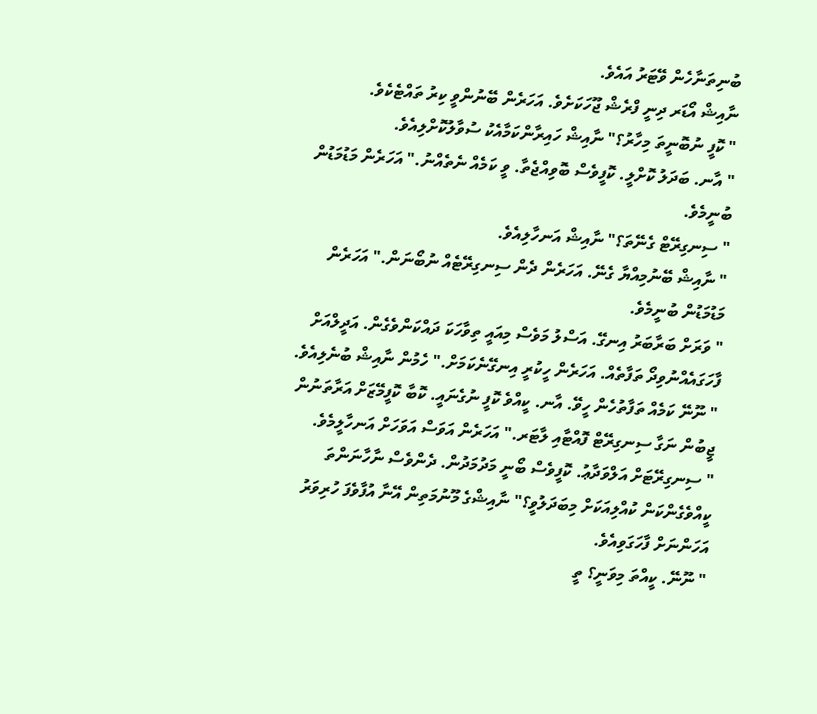ބުނިތަނާހެން ވޭޓަރު އައެވެ.
ނާއިޝް އޯޑަރ ދިނީ ފްރެޝް ޖޫހަކަށެވެ. އަހަރެން ބޭނުންވީ ކިރު ތައްޓެކެވެ.
" ކޮފީ ނުބޮނީތަ މިހާރު؟" ނާއިޝް ހައިރާންކަމާއެކު ސުވާލުކޮށްލިއެވެ.
" އާނ. ބަދަލު ކޮށްލީ. ކޮފީވެސް ބޮވިއްޖެތާ. ވީ ކަމެއް ނެތެއްނު." އަހަރެން މަޑުމަޑުން ބުނީމެވެ.
" ސިނގިރޭޓް ގެނޭތަ؟" ނާއިޝް އަނހާލިއެވެ.
" ނާއިޝް ބޭނުމިއްޔާ ގެނޭ. އަހަރެން ދެން ސިނގިރޭޓެއް ނުބޯނަން." އަހަރެން މަޑުމަޑުން ބުނީމެވެ.
" ވަރަށް ބަރާބަރު އިނގޭ. އަސްލު މަވެސް މިއައީ ތިވާހަކަ ދައްކަންވެގެން. އަދީލްއަށް ފާހަގައެއްނުވިދޯ ތަފާތެއް. އަހަރެން ހީކުރީ އިނގޭނެކަމަށް." ހެމުން ނާއިޝް ބުނެލިއެވެ.
" ނޫނޭ ކަމެއް ތަފާތުހެން ހީވޭ. އާނ. ކީއްވެ ކޮފީ ނުގެނައީ. ކޮބާ ކޮފީމޭޒަށް އަރާތަނުން ޖީބުން ނަގާ ސިނގިރޭޓް ފޮއްޓާއި ލާޓަރ." އަހަރެން އަވަސް އަވަހަށް އަނހާލީމެވެ.
" ސިނގިރޭޓަށް އަލްވަދާޢު. ކޮފީވެސް ބޯނީ މަދުމަދުން. ދެންވެސް ނާހާނަންތަ ކީއްވެގެންކަން ކުއްލިއަކަށް މިބަދަލުވީ؟" ނާއިޝްގެ މޫނުމަތިން އޭނާ އުފާވެފަ ހުރިވަރު އަހަންނަށް ފާހަގަވިއެވެ.
" ނޫނޭ. ކީއްތަ މިވަނީ؟ ތީ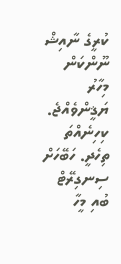ކުރީގެ ނާއިޝް ނޫންކަން މިހާރު ޔަޤީންވެއްޖެ. ކިހިނެއްތަ ތިހެދީ. ހަބޭހަށް ސިނގިރޭޓް ބުއި މީހާ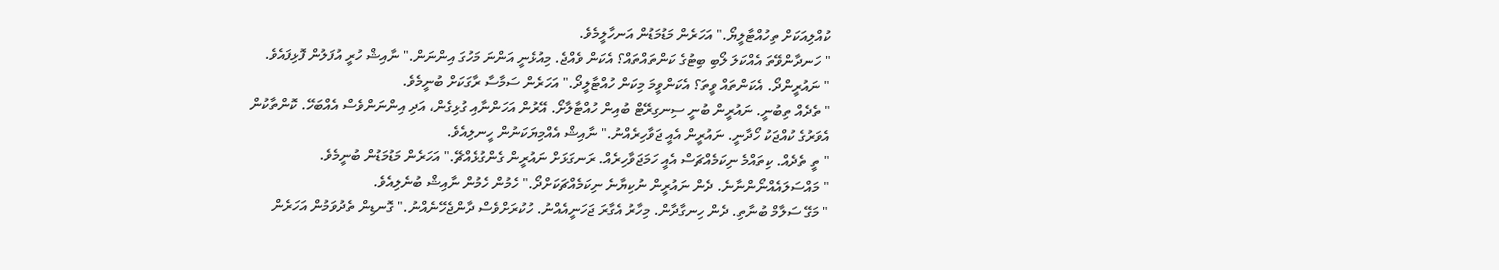ކުއްލިއަކަށް ތިހުއްޓާލީޔޯ." އަހަރެން މަޑުމަޑުން އަނހާލީމެވެ.
" ހަނދާންވޭތަ އެއްކަލަ ލޯބި ބިޓުގެ ކަންތައްތައް؟ އެކަން ވެއްޖެ. މިއުޅެނީ އަންނަ މަހުގަ އިންނަން." ނާއިޝް ހުރީ އުފަލުން ފޮޅިފައެވެ.
" ނައުރީންދޯ. އެކަންތައް ވީތަ؟ އެކަންވީމަ މިކަން ހުއްޓާލީދޯ." އަހަރެން ސަމާސާ ރާގަކަށް ބުނީމެވެ.
" ތެދެއް ތިބުނީ. ނައުރީން ބުނީ ސިނގިރޭޓް ބުއިން ހުއްޓާލާށޯ. އޭރުން އަހަންނާއި ގުޅިގެން، އަދި އިންނަންވެސް އެއްބަހޭ. ކޮންތާކުން އެވަރުގެ ކުއްޖަކު ހޯދާނީ. ނައުރީން އެއީ ޖަވާހިރެއްނު." ނާއިޝް އެއްމިޔަކަނުން ހީނލިއެވެ.
" ތީ ތެދެއް. ކިތައްމެ ނިކަމެއްޗަސް އެއީ ހަމަޖަވާހިރެއް. ރަނގަޅަށް ނައުރީން ގެންގުޅެއްޗޭ." އަހަރެން މަޑުމަޑުން ބުނީމެވެ.
" މައްސަލައެއްނޯންނާނެ. ދެން ނައުރީން ނުކިޔާނެ ނިކަމެއްޗަކަށްދޯ." ހެމުން ހެމުން ނާއިޝް ބުނެލިއެވެ.
" މަގޭ ސަލާމް ބުނާތި. ދެން ހިނގާދާން. މިހާރު އެގާރަ ޖަހަނީއެއްނު. ހުކުރަށްވެސް ދާންޖެހޭނެއްނު." ގޮނޑިން ތެދުވަމުން އަހަރެން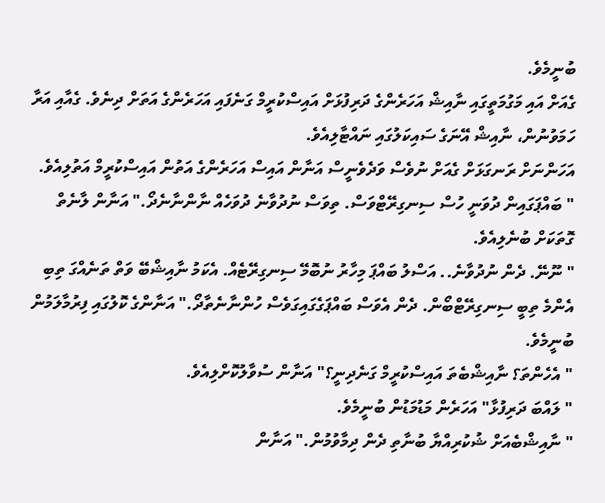ބުނީމެވެ.
ގެއަށް އައި މަގުމަތީގައި ނާއިޝް އަހަރެންގެ ދަރިފުޅަށް އައިސްކުރީމް ގަނެފައި އަހަރެންގެ އަތަށް ދިނެވެ. ގެއާއި އަރާ ހަމަވުނުން، ނާއިޝް އޭނަގެ ސައިކަލުގައި ނައްޓާލިއެވެ.
އަހަންނަށް ރަނގަޅަށް ގެއަށް ނުވެސް ވަދެވެނީސް އަނާން އައިސް އަހަރެންގެ އަތުން އައިސްކުރީމް އަތުލިއެވެ.
" ބައްޕަގައިން ދުވަނީ ހުސް ސިނގިރޭޓްވަސް. ތިވަސް ނުދުވާނެ ދުވަހެއް ނާންނާނެދޯ." އަނާން ލާނެތް ގޮތަކަށް ބުނެލިއެވެ.
" ނޫނޭ. ދެން ނުދުވާނެ.. އަސްލު ބައްޕަ މިހާރު ނުބޮމޭ ސިނގިރޭޓެއް. އެކަމު ނާއިޝްބޭ ވަތް ތަނެއްގަ ތިބި އެންމެ ތިބީ ސިނގިރޭޓްބޯން. ދެން އެވަސް ބައްޕަގެގައިގަވެސް ހުންނާނެތާދޯ." އަނާންގެ ކޮލުގައި ފިރުމާލަމުން ބުނީމެވެ.
" އެހެންތަ؟ ނާއިޝްބެތަ އައިސްކުރީމް ގަނެދިނީ؟" އަނާން ސުވާލުކޮށްލިއެވެ.
" ލައްބަ ދަރިފުޅާ" އަހަރެން މަޑުމަޑުން ބުނީމެވެ.
" ނާއިޝްބެއަށް ޝުކުރިއްޔާ ބުނާތި ދެން ދިމާވުމުން." އަނާން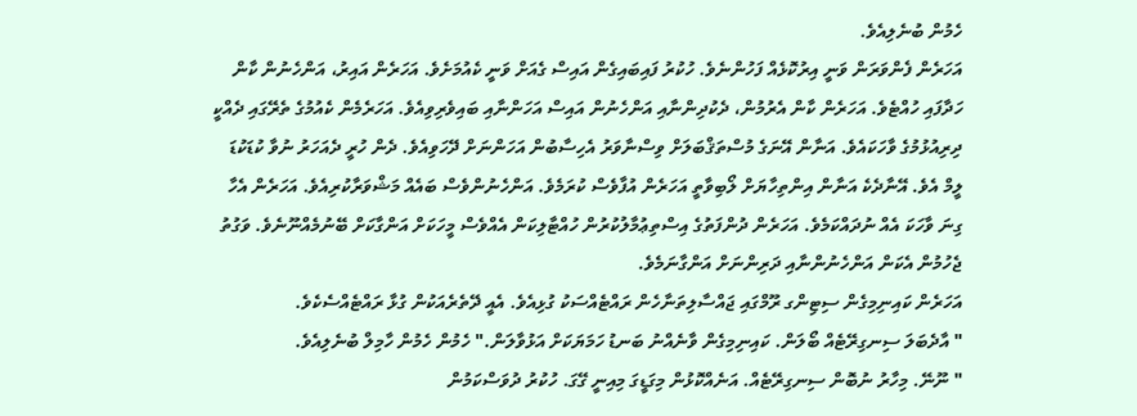ހެމުން ބުނެލިއެވެ.
އަހަރެން ފެންވަރަން ވަނީ އިރުކޮޅެއް ފަހުންނެވެ. ހުކުރު ފައިބައިގެން އައިސް ގެއަށް ވަނީ ކެއުމަށެވެ. އަހަރެން އައިރު، އަންހެނުން ކާން ހަދާފައި ހުއްޓެވެ. އަހަރެން ކާން އެރުމުން، ދެކުދިންނާއި އަންހެނުން އައިސް އަހަންނާއި ބައިވެރިވިއެވެ. އަހަރެމެން ކެއުމުގެ ތެރޭގައި ދެއްކީ ދިރިއުޅުމުގެ ވާހަކައެވެ. އަނާން އޭނަގެ މުސްތަޤްބަލަށް ވިސްނާވަރު އެހިސާބުން އަހަންނަށް ދޭހަވިއެވެ. ދެން ހުރީ ދެއަހަރު ނުވާ ކުޑަކުޑަ ލީމް އެވެ. އޭނާދެކެ އަނާން އިންތިހާޔަށް ލޯބިވާތީ އަހަރެން އުފާވެސް ކުރަމެވެ. އަންހެނުންވެސް ބައެއް މަޝްވަރާކުރިއެވެ. އަހަރެން އެހާ ގިނަ ވާހަކަ އެއް ނުދައްކަމެވެ. އަހަރެން ދުންފަތުގެ އިސްތިޢުމާލުކުރުން ހުއްޓާލިކަން އެއްވެސް މީހަކަށް އަންގާކަށް ބޭނުމެއްނޫނެވެ. ވަގުތު ޖެހުމުން އެކަން އަންހެނުންނާއި ދަރިންނަށް އަންގާނަމެވެ.
އަހަރެން ކައިނިމިގެން ސިޓިންގ ރޫމްގައި ޖައްސާލިތަނާހެން ރައްޓެއްސަކު ގުޅިއެވެ. އެއީ ދޭތެރެއަކުން ގުޅާ ރައްޓެއްސެކެވެ.
" އާދެބަލަ ސިނގިރޭޓެއް ބޯލަން. ކައިނިމިގެން ވާނެއްނު ބަނޑު ހަމަޔަކަށް އަޅުވާލަން." ހެމުން ހެމުން ހާމިލް ބުނެލިއެވެ.
" ނޫނޭ. މިހާރު ނުބޮން ސިނގިރޭޓެއް. އަނެއްކޮޅުން މިގަޑީގަ މިއިނީ ގޭގަ. ހުކުރު ދުވަސްކަމުން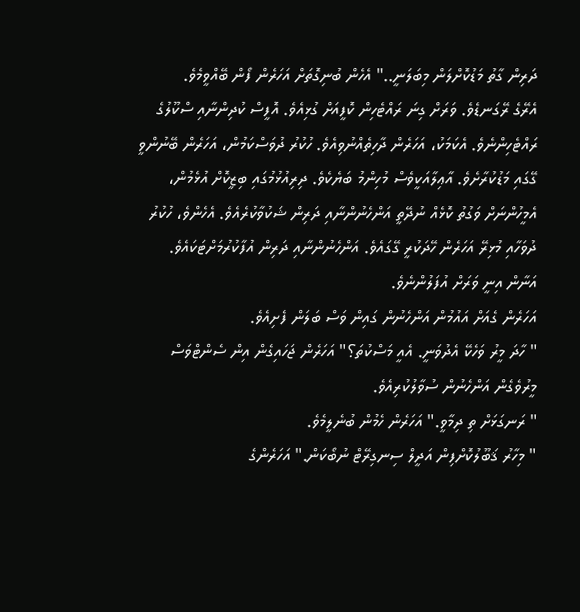ދަރިން ގާތު މަޑުކޮށްލަން މިބަލަނީ.." އެހެން ބުނިގޮތަށް އަހަރެން ފޯން ބޭއްވީމެވެ.
އެރޭގެ ރޭގަނޑެވެ. ވަރަށް ގިނަ ރައްޓެހިން ކޮފީއަށް ގުޅިއެވެ. އޮފީސް ކުދިންނާއި ސްކޫލުގެ ރައްޓެހިންނެވެ. އެކަމަކު، އަހަރެން ދާހިތެއްނުވިއެވެ. ހުކުރު ދުވަސްކަމުން، އަހަރެން ބޭނުންވީ ގޭގައި މަޑުކުރާށެވެ. އާޢިލާއަކީވެސް މުހިންމު ބަޔެކެވެ. ދިރިއުޅުމުގައި ބިޒީކޮށް އުޅެމުން، އެމީހުންނަށް ވަގުތު ކޮޅެއް ނުދޭތީ އަންހެނުންނާއި ދަރިން ޝަކުވާކުރެއެވެ. އެހެންވެ، ހުކުރު ދުވަހާއި މުޅިރޭ އަހަރެން ހޭދަކުރީ ގޭގައެވެ. އަންހެނުންނާއި ދަރިން އުފާކުރުމަށްޓަކައެވެ. އަނާން އިނީ ވަރަށް އުފަލުންނެވެ.
އަހަރެން ގެއަށް އައުމުން އަންހެނުން ގައިން ވަސް ބަލަން ފެށިއެވެ.
" ހާދަ މީރު ވަހެކޭ އެދުވަނީ. އެއީ މަސްކުތަ؟" އަހަރެން ޖަހައިގެން އިން ސެންޓްވަސް މީރުވެގެން އަންހެނުން ސުވާލުކުރިއެވެ.
" ރަނގަޅަށް ތި ދިމާވީ." އަހަރެން ހެމުން ބުނެލީމެވެ.
" މިހާރު ޤަބޫލުކޮށްފިން އަދީލް ސިނގިރޭޓް ނުބޯކަން." އަހަރެންގެ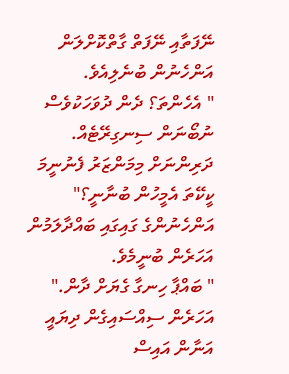ނޭފަތާއި ނޭފަތް ގާތްކޮށްލަން އަންހެނުން ބުނެލިއެވެ.
" އެހެންތަ؟ ދެން ދުވަހަކުވެސް ނުބޯނަން ސިނގިރޭޓެއް. ދަރިންނަށް މިމަންޒަރު ފެނުނީމަ ކީކޭތަ އެމީހުން ބުނާނީ؟" އަންހެނުންގެ ގައިގައި ބައްދާލަމުން އަހަރެން ބުނީމެވެ.
" ބައްޕާ ހިނގާ ގެޔަށް ދާން." އަހަރެން ސިއްސައިގެން ދިޔައީ އަނާން އައިސް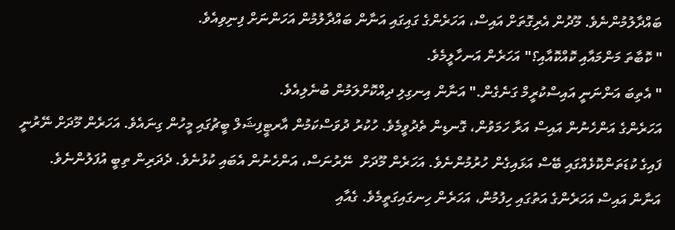ބައްދާލުމުންނެވެ. މޫދުން އެރިގޮތަށް އައިސް، އަހަރެންގެ ގައިގައި އަނާން ބައްދާލުމުން އަހަންނަށް ފިނިވިއެވެ.
" ކޮބާތަ މަންމައާއި ކޮއްކޮއާއި؟" އަހަރެން އަނހާލީމެވެ.
" އެތިބަ އަންނަނީ އައިސްކުރީމް ގަނެގެން." އަނާން އިނގިލި ދިއްކޮށްލަމުން ބުނެލިއެވެ.
އަހަރެންގެ އަންހެނުން އައިސް އަރާ ހަމަވުން، ގޮނޑިން ތެދުވީމެވެ. ހުކުރު ދުވަސްކަމުން އާރޓީފިޝަލް ބީޗުގައި މީހުން ގިނައެވެ. އަހަރެން މޫދަށް ނޭރުނީ ފައިގެ ކުޑަތަންކޮޅެއްގައި ބޭސް އަޅައިގެން ހުރުމުންނެވެ. އަހަރެން މޫދަށް  ނޭރުނަސް، އަންހެނުން އެބައި ކުޅުނެވެ. ދެދަރިން ތިބީ އުފަލުންނެވެ.
އަނާން އައިސް އަހަރެންގެ އަތުގައި ހިފުމުން، އަހަރެން ހިނގައިގަތީމެވެ. ގެއާއި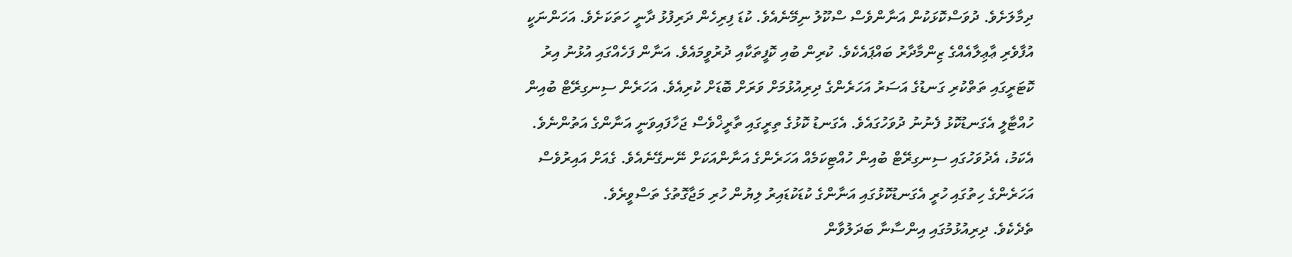ދިމާލަށެވެ. ދުވަސްކޮޅަކުން އަނާންވެސް ސްކޫލު ނިމޭނެއެވެ. ކުޑަ ފިރިހެން ދަރިފުޅު ދާނީ ހަތަކަށެވެ. އަހަންނަކީ އުފާވެރި ޢާޢިލާއެއްގެ ޒިންމާދާރު ބައްޕައެކެވެ. ކުރިން ބުއި ކޮފީތަކާއި ދުރުވީމައެވެ. އަނާން ފަހެއްގައި އުޅުނު އިރު ކޮޓަރީގައި ތަތްކުރި ގަނޑުގެ އަސަރު އަހަރެންގެ ދިރިއުޅުމަށް ވަރަށް ބޮޑަށް ކުރިއެވެ. އަހަރެން ސިނގިރޭޓް ބުއިން ހުއްޓާލީ އެގަނޑުކޮޅު ފެނުނު ދުވަހުގައެވެ. އެގަނޑު ކޮޅުގެ ތިރީގައި ތާރީޚްވެސް ޖަހާފައިވަނީ އަނާންގެ އަތުންނެވެ. އެކަމު، އެދުވަހުގައި ސިނގިރޭޓް ބުއިން ހުއްޓިކަމެއް އަހަރެންގެ އަނާންއަކަށް ނޭނގޭނެއެވެ. ގެއަށް އައިރުވެސް އަހަރެންގެ ހިތުގައި ހުރީ އެގަނޑުކޮޅުގައި އަނާންގެ ކުޑަކުޑައިރު ލިޔުން ހުރި މަޖާގޮތުގެ ތަސްވީރެވެ.
ތެދެކެވެ. ދިރިއުޅުމުގައި އިންސާނާ ބަދަލުވާން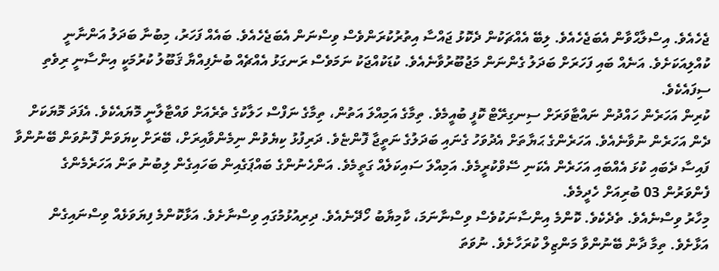ޖެހެއެވެ. އިސްލާޙްވާން އެބަޖެހެއެވެ. ލިބޭ އެއްޗަކުން ދެކޮޅު ޖައްސާ އިތުރުކުރަންވެސް ވިސްނަން އެބަޖެހެއެވެ. ބައެއް ފަހަރު، މިބުނާ ބަދަލު އަންނާނީ ކުއްލިއަކަށެވެ. އަނެއް ބައި ފަހަރަށް ބަދަލު ގެންނަން މަޖުބޫރުވާނެއެވެ. ކުޑަކުއްޖަކު ނަމަވެސް ރަނގަޅު އެއްޗެއް ބުނެފިއްޔާ ޤަބޫލު ކުރުމަކީ އިންސާނީ ރިވެތި ސިފައެކެވެ.
ކުރިން އަހަރެން ހައްދުން ނައްޓާވަރަށް ސިނގިރޭޓް ކޮފީ ބުއީމެވެ. ތިމާގެ އަމިއްލަ އަތުން، ތިމާގެ ނަފްސް ހަލާކުގެ ތެރެއަށް ވައްޓާލާނީ މޮޔައެކެވެ. އެފަދަ މޮޔަކަށް ދެން އަހަރެން ނުވާނެއެވެ. އަހަރެންގެ ޙަޔާތަށް އެދުވަހު ގެނައި ބަދަލުގެ ނަތީޖާ ފޮންޏެވެ. ދަރިފުޅު ކިޔެވުން ނިމެންވާއިރަށް، ބޭރަށް ކިޔަވަން ފޮނުވަން ބޭނުންވާ ފައިސާ ދެބައި ކުޅަ އެއްބައި އަހަރެން އެކަނި ސޭވްކުރީމެވެ. އަމިއްލަ ސައިކަލެއް ގަތީމެވެ. އަންހެނުންގެ ބައްޕަގެއިން ބަހައިގެން ލިބުނު ތަން އަހަރެމެންގެ ފެންވަރުން 03 ބުރިއަށް ހެދީމެވެ.
މިހާރު ވިސްނެއެވެ. ތެދެކެވެ. ކޮންމެ އިންސާނަކުވެސް ވިސްނާނަމަ، ކާމިޔާބު ހޯދޭނެއެވެ. ދިރިއުޅުމުގައި ވިސްނާށެވެ. އަޅާކޮންމެ ފިޔަވަޅެއް ވިސްނައިގެން އަޅާށެވެ. ތިމާ ދާން ބޭނުންވާ މަންޒިލް ކުރަހާށެވެ. ނުވަތަ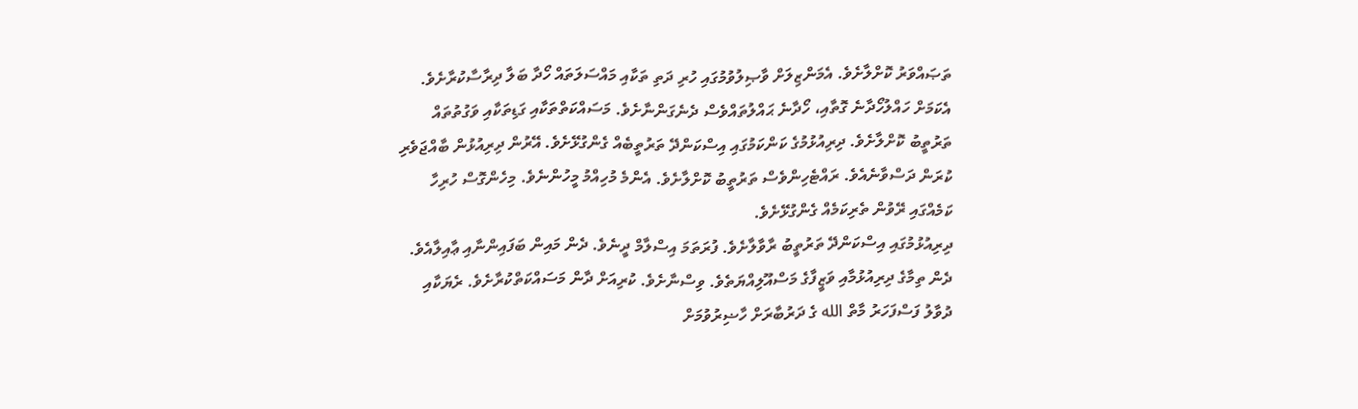ތަޞައްވަރު ކޮށްލާށެވެ. އެމަންޒިލަށް ވާޞިލުވުމުގައި ހުރި ދަތި ތަކާއި މައްސަލަތައް ހޯދާ ބަލާ ދިރާސާކުރާށެވެ. އެކަމަށް ހައްލުހޯދާނެ ގޮތާއި، ހޯދާނެ ޙައްލުތައްވެސް ދެނެގަންނާށެވެ. މަސައްކަތްތަކާއި ގަޑިތަކާއި ވަގުތުތައް ތަރުތީބު ކޮށްލާށެވެ. ދިރިއުޅުމުގެ ކަންކަމުގައި އިސްކަންދޭ ތަރުތީބެއް ގެންގުޅޭށެވެ. އޭރުން ދިރިއުޅުން ބާއްޖަވެރި ކުރަން ދަސްވާނެއެވެ. ރައްޓެހިންވެސް ތަރުތީބު ކޮށްލާށެވެ. އެންމެ މުހިއްމު މީހުންނެވެ. މިހެންގޮސް ހުރިހާ ކަމެއްގައި ރޭވުން ތެރިކަމެއް ގެންގުޅޭށެވެ.
ދިރިއުޅުމުގައި އިސްކަންދޭ ތަރުތީބު ރާވާލާށެވެ. ފުރަތަމަ އިސްލާމް ދީނެވެ. ދެން މައިން ބަފައިންނާއި ޢާއިލާއެވެ. ދެން ތިމާގެ ދިރިއުޅުމާއި ވަޒީފާގެ މަސްއޫލިއްޔަތެވެ. ވިސްނާށެވެ. ކުރިއަށް ދާން މަސައްކަތްކުރާށެވެ. ރެޔަކާއި ދުވާލު ފަސްފަހަރު މާތް الله ގެ ދަރުބާރަށް ހާޟިރުވުމަށް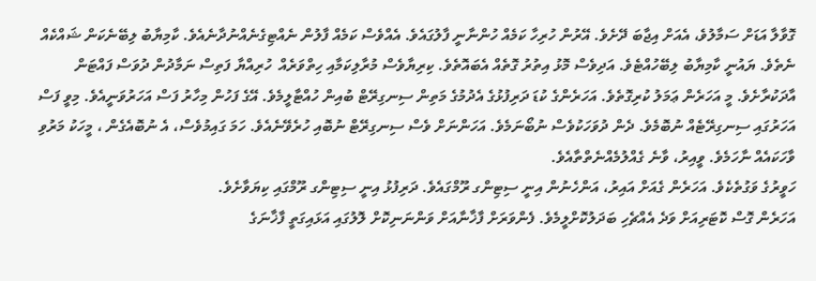ގޮވާލާ އަޑަށް ސަމާލުވެ، އެއަށް އިޖާބަ ދޭށެވެ. އޭރުން ހުރިހާ ކަމެއް ހުންނާނީ ފާލުގައެވެ. އެއްވެސް ކަމެއް ފާލުން ނެއްޓިގެނެއްނުދާނެއެވެ. ކާމިޔާބު ލިބޭނެކަން ޝައްކެއް ނެތެވެ. ޔައުނީ ކާމިޔާބު ލިބޭހުއްޓެވެ. އަދިވެސް މޮޅު އިތުރު ގޮތެއް އެބައޮތެވެ. ކިރިޔާވެސް މުރާލިކަމާއި ހިތްވަރެއް  ހުރިއްޔާ ފަތިސް ނަމާދުން ދުވަސް ފައްޓަން އާދަކުރާށެވެ. މީ އަހަރެން ޢަމަލު ކުރިގޮތެވެ. އަހަރެންގެ ކުޑަ ދަރިފުޅުގެ އެދުމުގެ މަތިން ސިނގިރޭޓް ބުއިން ހުއްޓާލީމެވެ. އޭގެ ފަހުން މިހާރު ފަސް އަހަރުވަނީއެވެ. މިވީ ފަސް އަހަރުގައި ސިނގިރޭޓެއް ނުބޮމެވެ. ދެން ދުވަހަކުވެސް ނުބޯނަމެވެ. އަހަންނަށް ވެސް ސިނގިރޭޓް ނުބޮއި ހުރެވޭނެއެވެ. ހަމަ ގައިމުވެސް، އެ ނުބޮއެގެން ، މީހަކު މަރުވި ވާހަކައެއް ނާހަމެވެ. ވީއިރު، ވާނެ ގެއްލުމެއްނެތްތާއެވެ.
ހަވީރުގެ ވަގުތެކެވެ. އަހަރެން ގެއަށް އައިރު، އަންހެނުން އިނީ ސިޓިންގ ރޫމްގައެވެ. ދަރިފުޅު އިނީ ސިޓިންގ ރޫމްގައި ކިޔަވާށެވެ.
އަހަރެން ގޮސް ކޮޓަރިއަށް ވަދެ އެއްޗެހި ބަދަލުކޮށްލީމެވެ. ފެންވަރަށް ފާޚާނާއަށް ވަންނަނިކޮށް ލޮލުގައި އަޅައިގަތީ ފާޚާނަގެ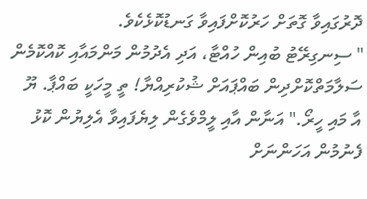ދޮރުގައިވާ ގޮތަށް ހަރުކޮށްފައިވާ ގަނޑުކޮޅެކެވެ.
" ސިނގިރޭޓު ބުއިން ހުއްޓާ، އަދި އެދުމުން މަންމައާއި ކޮއްކޮމެން ސަލާމަތްކޮށްދިން ބައްޕައަށް ޝުކުރިއްޔާ! ތީ މީހަކީ ބައްޕާ. ޔޫ އާ މައި ހީރޯ." އަނާން އާއި ލީމްވެގެން ލިޔެފައިވާ އެލިޔުން ކޮޅު ފެނުމުން އަހަންނަށް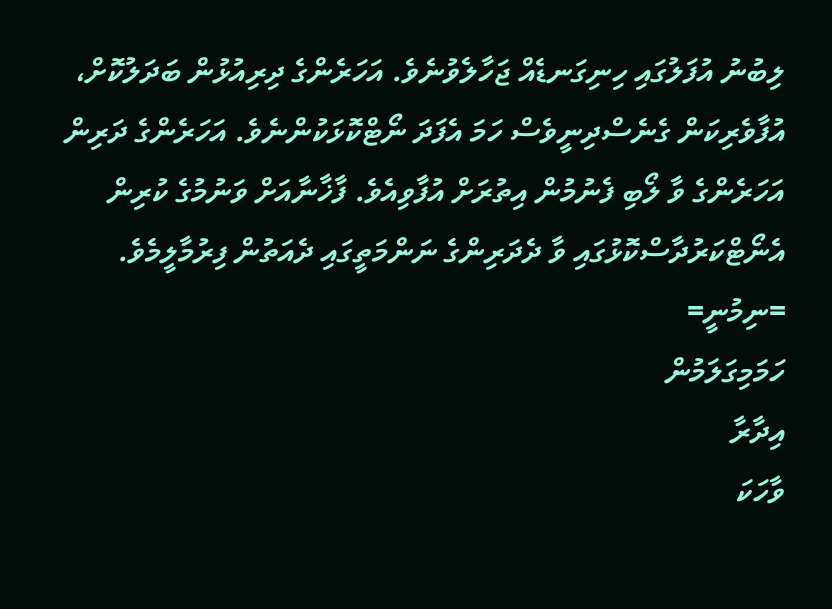ލިބުނު އުފަލުގައި ހިނިގަނޑެއް ޖަހާލެވުނެވެ. އަހަރެންގެ ދިރިއުޅުން ބަދަލުކޮށް، އުފާވެރިކަން ގެނެސްދިނީވެސް ހަމަ އެފަދަ ނޯޓްކޮޅަކުންނެވެ. އަހަރެންގެ ދަރިން އަހަރެންގެ ވާ ލޯބި ފެނުމުން އިތުރަށް އުފާވިއެވެ. ފާޚާނާއަށް ވަނުމުގެ ކުރިން އެނޯޓްކަރުދާސްކޮޅުގައި ވާ ދެދަރިންގެ ނަންމަތީގައި ދެއަތުން ފިރުމާލީމެވެ.
=ނިމުނީ=
ހަމަމިގަލަމުން
އިދާރާ
ވާހަކަ